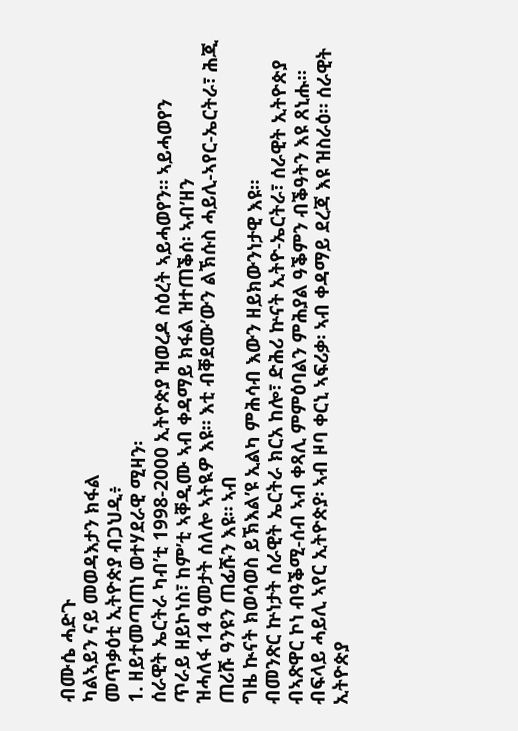ብሙሴ ሓድጉ
ካልኣይን ናይ መወዳእታን ክፋል
መጥቃዕቲ ኢትዮጵያ ብጋህዲ፥
1. ዘይተመጣጠነ ወተሃደራዊ ሚዛን፡
ሰራዊት ኤርትራ ካብ’ቲ 1998-2000 ኢትዮጵያ ዝወረዶ ስዕረት ኣይሓወየን። ኣይሓወየን
ጥራይ ዘይኮነስ፣ ከም’ቲ ኣቐዲሙ ኣብ ቀዳማይ ክፋል ዝተጠቕሰ፡ ኣብ’ዘን
ዝሓለፋ 14 ዓመታት ሰለሎ ኣትዪዎ እዩ። እቲ ብቐደሙ’ውን ልኽሱስ ሓይሊ-ኣየር-ኤርትራ፣ ሕጂ ጠሪሹ ዓንዩን ጠፊሹን እዩ። ኣብ
ግዜ ኲናት ክወሳወስ ይኽእል’ዩ ኢልካ ምሕሳብ እውን ዘይክውንነታዊ እዩ።
ብመንጽር ኵነታት ሰራዊት ኤርትራ ክርአ ከሎ፣ ድሕሪ ኵናት ኢትዮ-ኤርትራ፣ ሰራዊት ኢትዮጵያ
ብኣጽዋር ኮነ ብዓቕሚ-ሰብ ኣብ ቀጻሊ ምምዕባልን ምሕያል ዓቕምን ብቕዓትን እዩ ጸኒሑ። ብፍላይ ሓይሊ ኣየር ኢትዮጵያ፡ ኣብ ዞባ ቀርኒ ኣፍሪቃ፡ ኣብ ቀዳማይ ደረጃ እዩ ዝስራዕ። ሰራዊት ኢትዮጵያ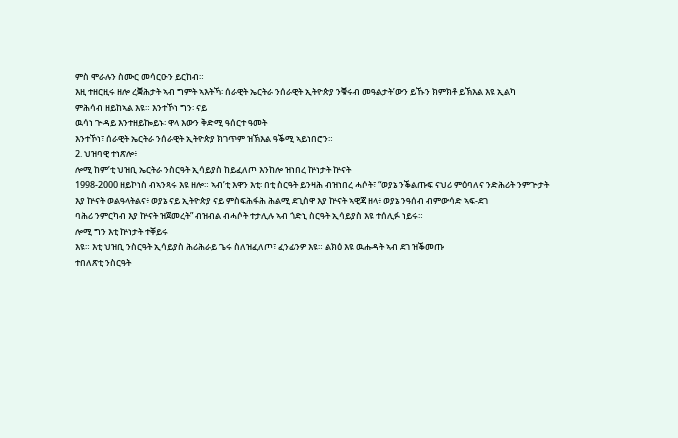ምስ ሞራሉን ስሙር መሳርዑን ይርከብ።
እዚ ተዘርዚሩ ዘሎ ረቛሕታት ኣብ ግምት ኣእትኻ፡ ሰራዊት ኤርትራ ንሰራዊት ኢትዮጵያ ንቑሩብ መዓልታት’ውን ይኹን ክምክቶ ይኽእል እዩ ኢልካ
ምሕሳብ ዘይከኣል እዩ። እንተኾነ ግን፡ ናይ
ዉሳነ ጕዳይ እንተዘይኰይኑ፡ ዋላ እውን ቅድሚ ዓሰርተ ዓመት
እንተኾነ፣ ሰራዊት ኤርትራ ንሰራዊት ኢትዮጵያ ክገጥም ዝኽእል ዓቕሚ ኣይነበሮን።
2. ህዝባዊ ተነጽሎ፥
ሎሚ ከም’ቲ ህዝቢ ኤርትራ ንስርዓት ኢሳይያስ ከይፈለጦ እንከሎ ዝነበረ ኵነታት ኵናት
1998-2000 ዘይኮነስ ብኣንጻሩ እዩ ዘሎ። ኣብ’ቲ እዋን እቲ፡ በቲ ስርዓት ይንዛሕ ብዝነበረ ሓሶት፣ “ወያኔ ንቕልጡፍ ናህሪ ምዕባለና ንድሕሪት ንምጕታት
እያ ኵናት ወልዓላትልና፥ ወያኔ ናይ ኢትዮጵያ ናይ ምስፍሕፋሕ ሕልሚ ደጊስዋ እያ ኵናት ኣዊጃ ዘላ፥ ወያኔ ንዓሰብ ብምውሳድ ኣፍ-ደገ
ባሕሪ ንምርካብ እያ ኵናት ዝጀመረት” ብዝብል ብሓሶት ተታሊሉ ኣብ ጎድኒ ስርዓት ኢሳይያስ እዩ ተሰሊፉ ነይሩ።
ሎሚ ግን እቲ ኵነታት ተቐይሩ
እዩ። እቲ ህዝቢ ንስርዓት ኢሳይያስ ሕሪሕራይ ጌሩ ስለዝፈለጦ፣ ፈንፊንዎ እዩ። ልክዕ እዩ ዉሑዳት ኣብ ደገ ዝቕመጡ
ተበለጽቲ ንስርዓት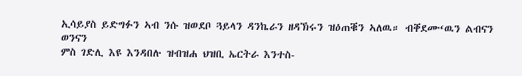ኢሳይያስ ይድግፉን ኣብ ንሱ ዝወደቦ ጓይላን ዳንኬራን ዘዳኽሩን ዝዕጠቑን ኣለዉ። ብቐደሙ‘ዉን ልብናን ወንናን
ምስ ገድሊ እዩ እንዳበሉ ዝብዝሐ ህዝቢ ኤርትራ እንተስ-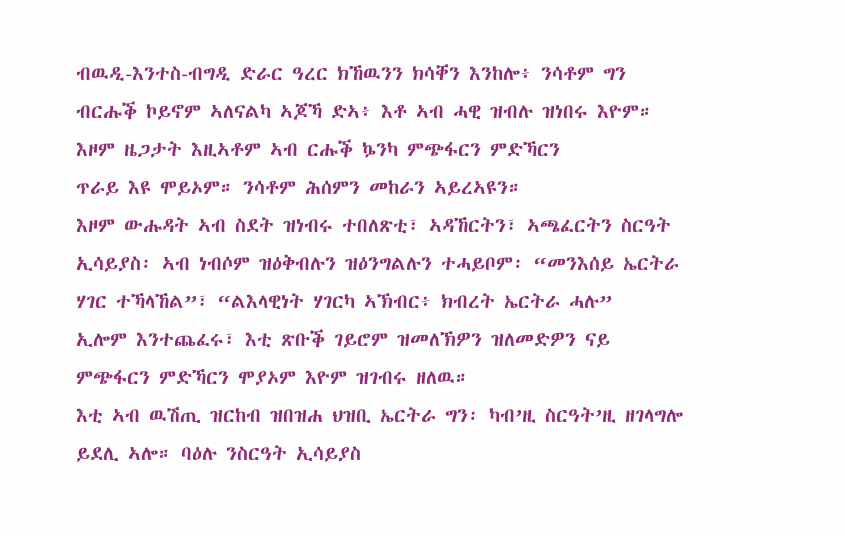ብዉዲ-እንተስ-ብግዲ ድራር ዓረር ክኸዉንን ክሳቐን እንከሎ፥ ንሳቶም ግን
ብርሑቕ ኮይኖም ኣለናልካ ኣጆኻ ድኣ፥ እቶ ኣብ ሓዊ ዝብሉ ዝነበሩ እዮም። እዞም ዜጋታት እዚኣቶም ኣብ ርሑቕ ኴንካ ምጭፋርን ምድኻርን
ጥራይ እዩ ሞይኦም። ንሳቶም ሕሰምን መከራን ኣይረኣዩን።
እዞም ውሑዳት ኣብ ስደት ዝነብሩ ተበለጽቲ፣ ኣዳኸርትን፣ ኣጫፈርትን ስርዓት ኢሳይያስ፡ ኣብ ነብሶም ዝዕቅብሉን ዝዕንግልሉን ተሓይቦም፡ “መንእሰይ ኤርትራ ሃገር ተኻላኸል”፣ “ልእላዊነት ሃገርካ ኣኽብር፥ ክብረት ኤርትራ ሓሉ”
ኢሎም እንተጨፈሩ፣ እቲ ጽቡቕ ገይሮም ዝመለኽዎን ዝለመድዎን ናይ ምጭፋርን ምድኻርን ሞያኦም እዮም ዝገብሩ ዘለዉ።
እቲ ኣብ ዉሽጢ ዝርከብ ዝበዝሐ ህዝቢ ኤርትራ ግን፡ ካብ’ዚ ስርዓት’ዚ ዘገላግሎ ይደሊ ኣሎ። ባዕሉ ንስርዓት ኢሳይያስ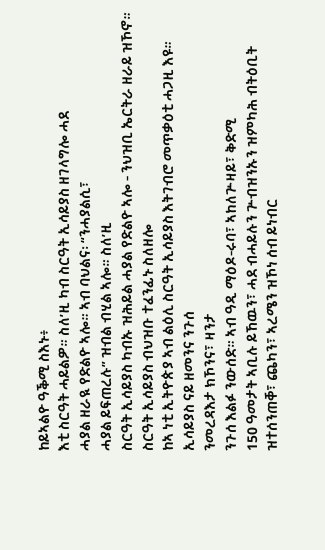ከይኣልዮ ዓቕሚ ስእኑ፥
እቲ ስርዓት ሓይልዎ። ስለ’ዚ ካብ ስርዓት ኢሳይያስ ዘገላግሎ ሓደ
ሓያል ዘራዪ የድልዮ ኣሎ። ኣብ ባህልና፡ “ንሓያልሲ፣
ሓያል ይፍጠረሉ” ዝብል ብሂል ኣሎ። ስለ’ዚ
ስርዓት ኢሳይያስ ካብኡ ዝሕይል ሓያል የድልዮ ኣሎ - ንህዝቢ ኤርትራ ዘራይ ዝኾኖ። ስርዓት ኢሳይያስ ብህዝቡ ተፈንፊኑ ስለዘሎ
ከኣ ነቲ ኢትዮጵያ ኣብ ልዕሊ ስርዓት ኢሳይያስ እትገብሮ መጥቃዕቲ ሓጋዚ እዩ።
ኢሳይያስ ናይ ዘመንና ንጉሰ
ንመረዳእታ ክኾንና፣ ዛንታ
ንጉሰ እልፉ ንውሰድ። ኣብ ዓዲ ማዕዶ-ሩባ፣ ኣከለጕዛይ፣ ቅድሚ
150 ዓመታት ኣቢሉ ይኸዉን፣ ሓደ ብሓይሉን ጕብዝንኡን ዝምካሕ ብትዕቢት ዝተሰንጠቐ፣ ጨካን፣ ኣረሜን ዝኾነ ሰብ ይነብር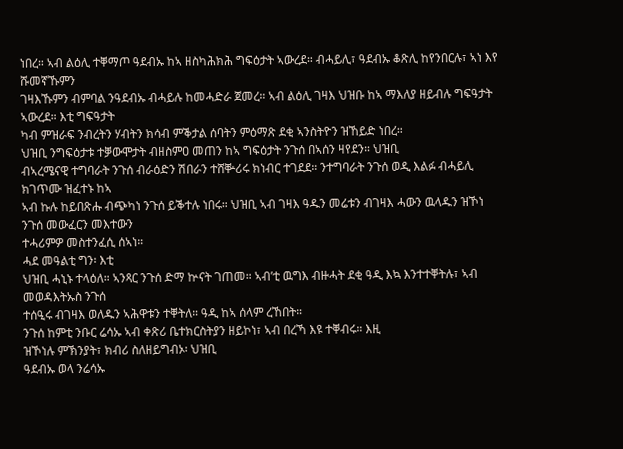ነበረ። ኣብ ልዕሊ ተቐማጦ ዓደብኡ ከኣ ዘስካሕክሕ ግፍዕታት ኣውረደ። ብሓይሊ፣ ዓደብኡ ቆጽሊ ከየንበርሉ፣ ኣነ እየ ሹመኛኹምን
ገዛእኹምን ብምባል ንዓደብኡ ብሓይሉ ከመሓድራ ጀመረ። ኣብ ልዕሊ ገዛእ ህዝቡ ከኣ ማእለያ ዘይብሉ ግፍዓታት ኣውረደ። እቲ ግፍዓታት
ካብ ምዝራፍ ንብረትን ሃብትን ክሳብ ምቕታል ሰባትን ምዕማጽ ደቂ ኣንስትዮን ዝኸይድ ነበረ።
ህዝቢ ንግፍዕታቱ ተቓውሞታት ብዘስምዐ መጠን ከኣ ግፍዕታት ንጉሰ በኣሰን ዛየደን። ህዝቢ
ብኣረሜናዊ ተግባራት ንጉሰ ብራዕድን ሽበራን ተሸቝሪሩ ክነብር ተገደደ። ንተግባራት ንጉሰ ወዲ እልፉ ብሓይሊ ክገጥሙ ዝፈተኑ ከኣ
ኣብ ኩሉ ከይበጽሑ ብጭካነ ንጉሰ ይቕተሉ ነበሩ። ህዝቢ ኣብ ገዛእ ዓዱን መሬቱን ብገዛእ ሓውን ዉላዱን ዝኾነ ንጉሰ መውፈርን መእተውን
ተሓሪምዎ መስተንፈሲ ሰኣነ።
ሓደ መዓልቲ ግን፡ እቲ
ህዝቢ ሓኒኑ ተላዕለ። ኣንጻር ንጉሰ ድማ ኵናት ገጠመ። ኣብ’ቲ ዉግእ ብዙሓት ደቂ ዓዲ እኳ እንተተቐትሉ፣ ኣብ መወዳእትኡስ ንጉሰ
ተሰዒሩ ብገዛእ ወለዱን ኣሕዋቱን ተቐትለ። ዓዲ ከኣ ሰላም ረኸበት።
ንጉሰ ከምቲ ንቡር ሬሳኡ ኣብ ቀጽሪ ቤተክርስትያን ዘይኮነ፣ ኣብ በረኻ እዩ ተቐብሩ። እዚ
ዝኾነሉ ምኽንያት፣ ክብሪ ስለዘይግብኦ፡ ህዝቢ
ዓደብኡ ወላ ንሬሳኡ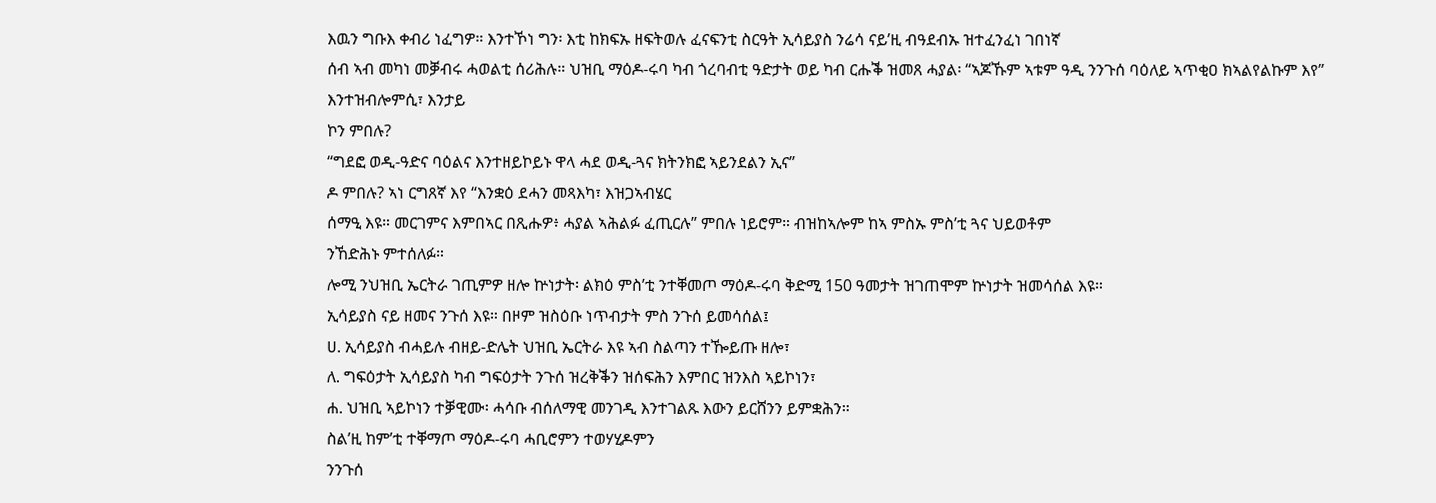እዉን ግቡእ ቀብሪ ነፈግዎ። እንተኾነ ግን፡ እቲ ከክፍኡ ዘፍትወሉ ፈናፍንቲ ስርዓት ኢሳይያስ ንሬሳ ናይ’ዚ ብዓደብኡ ዝተፈንፈነ ገበነኛ
ሰብ ኣብ መካነ መቓብሩ ሓወልቲ ሰሪሕሉ። ህዝቢ ማዕዶ-ሩባ ካብ ጎረባብቲ ዓድታት ወይ ካብ ርሑቕ ዝመጸ ሓያል፡ “ኣጆኹም ኣቱም ዓዲ ንንጉሰ ባዕለይ ኣጥቂዐ ክኣልየልኩም እየ” እንተዝብሎምሲ፣ እንታይ
ኮን ምበሉ?
“ግደፎ ወዲ-ዓድና ባዕልና እንተዘይኮይኑ ዋላ ሓደ ወዲ-ጓና ክትንክፎ ኣይንደልን ኢና”
ዶ ምበሉ? ኣነ ርግጸኛ እየ “እንቋዕ ደሓን መጻእካ፣ እዝጋኣብሄር
ሰማዒ እዩ። መርገምና እምበኣር በጺሑዎ፥ ሓያል ኣሕልፉ ፈጢርሉ” ምበሉ ነይሮም። ብዝከኣሎም ከኣ ምስኡ ምስ’ቲ ጓና ህይወቶም
ንኸድሕኑ ምተሰለፉ።
ሎሚ ንህዝቢ ኤርትራ ገጢምዎ ዘሎ ኵነታት፡ ልክዕ ምስ’ቲ ንተቐመጦ ማዕዶ-ሩባ ቅድሚ 150 ዓመታት ዝገጠሞም ኵነታት ዝመሳሰል እዩ።
ኢሳይያስ ናይ ዘመና ንጉሰ እዩ። በዞም ዝስዕቡ ነጥብታት ምስ ንጉሰ ይመሳሰል፤
ሀ. ኢሳይያስ ብሓይሉ ብዘይ-ድሌት ህዝቢ ኤርትራ እዩ ኣብ ስልጣን ተዀይጡ ዘሎ፣
ለ. ግፍዕታት ኢሳይያስ ካብ ግፍዕታት ንጉሰ ዝረቅቕን ዝሰፍሕን እምበር ዝንእስ ኣይኮነን፣
ሐ. ህዝቢ ኣይኮነን ተቓዊሙ፡ ሓሳቡ ብሰለማዊ መንገዲ እንተገልጹ እውን ይርሸንን ይምቋሕን።
ስል’ዚ ከም’ቲ ተቐማጦ ማዕዶ-ሩባ ሓቢሮምን ተወሃሂዶምን
ንንጉሰ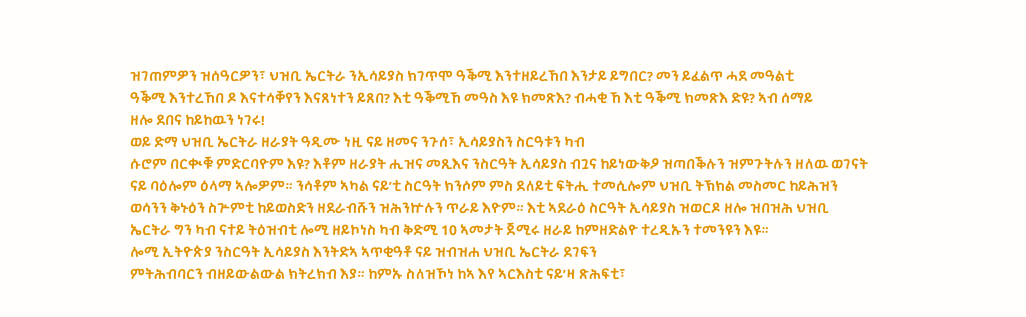ዝገጠምዎን ዝሰዓርዎን፣ ህዝቢ ኤርትራ ንኢሳይያስ ክገጥሞ ዓቕሚ እንተዘይረኸበ እንታይ ይግበር? መን ይፈልጥ ሓደ መዓልቲ
ዓቕሚ እንተረኸበ ዶ እናተሳቐየን እናጸነተን ይጸበ? እቲ ዓቕሚኸ መዓስ እዩ ክመጽእ? ብሓቂ ኸ እቲ ዓቕሚ ክመጽእ ድዩ? ኣብ ሰማይ
ዘሎ ደበና ከይከዉን ነገሩ!
ወይ ድማ ህዝቢ ኤርትራ ዘራያት ዓዲሙ ነዚ ናይ ዘመና ንጉሰ፣ ኢሳይያስን ስርዓቱን ካብ
ሱሮም በርቊቑ ምድርባዮም እዩ? እቶም ዘራያት ሒዝና መጺእና ንስርዓት ኢሳይያስ ብጓና ከይነውቅዖ ዝጣበቕሉን ዝምጉትሉን ዘለዉ ወገናት
ናይ ባዕሎም ዕላማ ኣሎዎም። ንሳቶም ኣካል ናይ’ቲ ስርዓት ክንሶም ምስ ደለይቲ ፍትሒ ተመሲሎም ህዝቢ ትኽክል መስመር ከይሕዝን
ወሳንን ቅኑዕን ስጕምቲ ከይወስድን ዘደራብሹን ዝሕንኵሉን ጥራይ እዮም። እቲ ኣደራዕ ስርዓት ኢሳይያስ ዝወርዶ ዘሎ ዝበዝሕ ህዝቢ
ኤርትራ ግን ካብ ናተይ ትዕዝብቲ ሎሚ ዘይኮነስ ካብ ቅድሚ 10 ኣመታት ጀሚሩ ዘራይ ከምዘድልዮ ተረዲኡን ተመንዩን እዩ።
ሎሚ ኢትዮጵያ ንስርዓት ኢሳይያስ እንትድኣ ኣጥቂዓቶ ናይ ዝብዝሐ ህዝቢ ኤርትራ ደገፍን
ምትሕብባርን ብዘይውልውል ክትረክብ እያ። ከምኡ ስለዝኾነ ከኣ እየ ኣርእስቲ ናይ’ዛ ጽሕፍቲ፣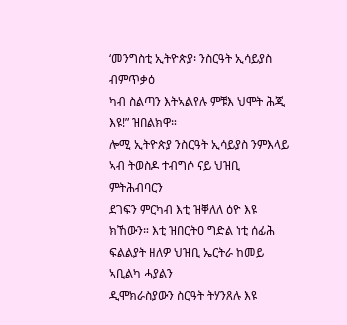‘መንግስቲ ኢትዮጵያ፡ ንስርዓት ኢሳይያስ ብምጥቃዕ
ካብ ስልጣን እትኣልየሉ ምቹእ ህሞት ሕጂ እዩ!” ዝበልክዋ።
ሎሚ ኢትዮጵያ ንስርዓት ኢሳይያስ ንምእላይ ኣብ ትወስዶ ተብግሶ ናይ ህዝቢ ምትሕብባርን
ደገፍን ምርካብ እቲ ዝቐለለ ዕዮ እዩ ክኸውን። እቲ ዝበርትዐ ግድል ነቲ ሰፊሕ ፍልልያት ዘለዎ ህዝቢ ኤርትራ ከመይ ኣቢልካ ሓያልን
ዲሞክራስያውን ስርዓት ትሃንጸሉ እዩ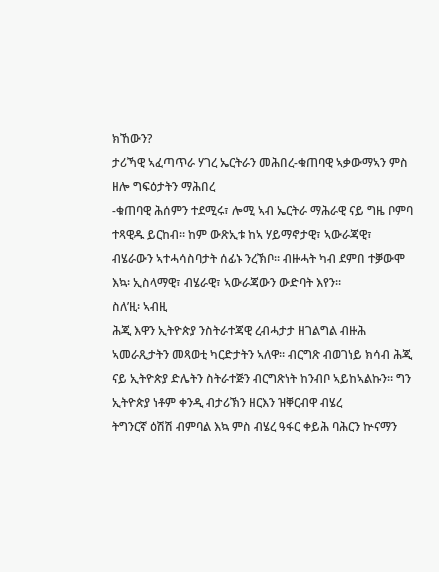ክኸውን?
ታሪኻዊ ኣፈጣጥራ ሃገረ ኤርትራን መሕበረ-ቁጠባዊ ኣቃውማኣን ምስ ዘሎ ግፍዕታትን ማሕበረ
-ቁጠባዊ ሕሰምን ተደሚሩ፣ ሎሚ ኣብ ኤርትራ ማሕራዊ ናይ ግዜ ቦምባ ተጻዊዱ ይርከብ። ከም ውጽኢቱ ከኣ ሃይማኖታዊ፣ ኣውራጃዊ፣
ብሄራውን ኣተሓሳስባታት ሰፊኑ ንረኽቦ። ብዙሓት ካብ ደምበ ተቓውሞ እኳ፡ ኢስላማዊ፣ ብሄራዊ፣ ኣውራጃውን ውድባት እየን።
ስለ’ዚ፡ ኣብዚ
ሕጂ እዋን ኢትዮጵያ ንስትራተጃዊ ረብሓታታ ዘገልግል ብዙሕ ኣመራጺታትን መጻወቲ ካርድታትን ኣለዋ። ብርግጽ ብወገነይ ክሳብ ሕጂ
ናይ ኢትዮጵያ ድሌትን ስትራተጅን ብርግጽነት ከንብቦ ኣይከኣልኩን። ግን ኢትዮጵያ ነቶም ቀንዲ ብታሪኽን ዘርእን ዝቐርብዋ ብሄረ
ትግንርኛ ዕሽሽ ብምባል እኳ ምስ ብሄረ ዓፋር ቀይሕ ባሕርን ኵናማን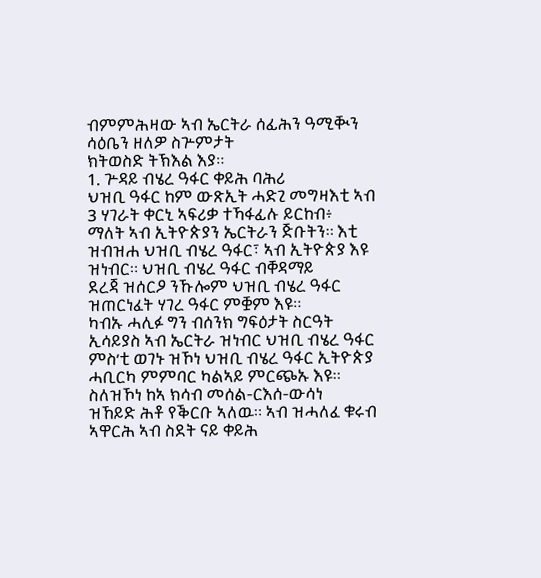ብምምሕዛው ኣብ ኤርትራ ሰፊሕን ዓሚቚን ሳዕቤን ዘለዎ ስጕምታት
ክትወስድ ትኽእል እያ።
1. ጕዳይ ብሄረ ዓፋር ቀይሕ ባሕሪ
ህዝቢ ዓፋር ከም ውጽኢት ሓድጊ መግዛእቲ ኣብ 3 ሃገራት ቀርኒ ኣፍሪቃ ተኻፋፊሉ ይርከብ፥
ማለት ኣብ ኢትዮጵያን ኤርትራን ጅቡትን። እቲ ዝብዝሐ ህዝቢ ብሄረ ዓፋር፣ ኣብ ኢትዮጵያ እዩ ዝነብር። ህዝቢ ብሄረ ዓፋር ብቐዳማይ
ደረጃ ዝሰርዖ ንኹሎም ህዝቢ ብሄረ ዓፋር ዝጠርነፈት ሃገረ ዓፋር ምቛም እዩ።
ካብኡ ሓሊፉ ግን ብሰንክ ግፍዕታት ስርዓት ኢሳይያስ ኣብ ኤርትራ ዝነብር ህዝቢ ብሄረ ዓፋር
ምስ’ቲ ወገኑ ዝኾነ ህዝቢ ብሄረ ዓፋር ኢትዮጵያ ሓቢርካ ምምባር ካልኣይ ምርጭኡ እዩ። ስለዝኾነ ከኣ ክሳብ መሰል-ርእሰ-ውሳነ
ዝኸይድ ሕቶ የቕርቡ ኣለዉ። ኣብ ዝሓለፈ ቁሩብ ኣዋርሕ ኣብ ስደት ናይ ቀይሕ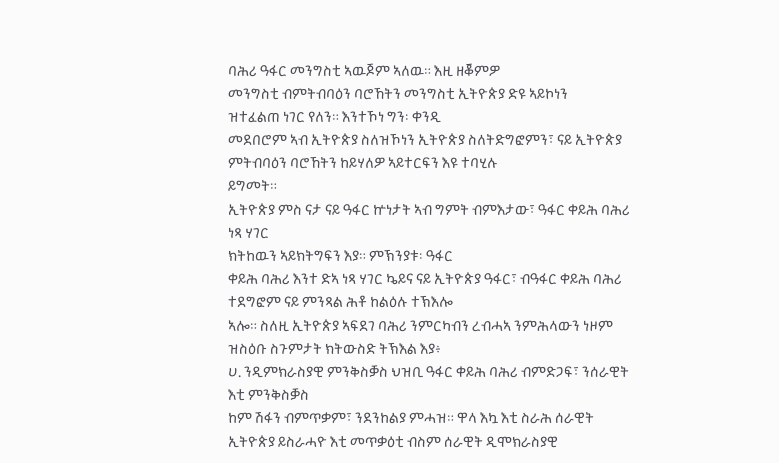ባሕሪ ዓፋር መንግስቲ ኣዉጆም ኣለዉ። እዚ ዘቖምዎ
መንግስቲ ብምትብባዕን ባሮኸትን መንግስቲ ኢትዮጵያ ድዩ ኣይኮነን
ዝተፈልጠ ነገር የለን። እንተኾነ ግን፡ ቀንዲ
መደበሮም ኣብ ኢትዮጵያ ስለዝኾነን ኢትዮጵያ ስለትድግፎምን፣ ናይ ኢትዮጵያ ምትብባዕን ባሮኸትን ከይሃለዎ ኣይተርፍን እዩ ተባሂሉ
ይግመት።
ኢትዮጵያ ምስ ናታ ናይ ዓፋር ኵነታት ኣብ ግምት ብምእታው፣ ዓፋር ቀይሕ ባሕሪ ነጻ ሃገር
ክትከዉን ኣይክትግፍን እያ። ምኽንያቱ፡ ዓፋር
ቀይሕ ባሕሪ እንተ ድኣ ነጻ ሃገር ኴይና ናይ ኢትዮጵያ ዓፋር፣ ብዓፋር ቀይሕ ባሕሪ ተደግፎም ናይ ምንጻል ሕቶ ከልዕሉ ተኽእሎ
ኣሎ። ስለዚ ኢትዮጵያ ኣፍደገ ባሕሪ ንምርካብን ረብሓኣ ንምሕላውን ነዞም ዝስዕቡ ስጉምታት ክትውስድ ትኽእል እያ፥
ሀ. ንዲምክራስያዊ ምንቅስቓስ ህዝቢ ዓፋር ቀይሕ ባሕሪ ብምድጋፍ፣ ንሰራዊት እቲ ምንቅስቓስ
ከም ሽፋን ብምጥቃም፣ ንደንከልያ ምሓዝ። ዋላ እኳ እቲ ስራሕ ሰራዊት ኢትዮጵያ ይስራሓዮ እቲ መጥቃዕቲ ብስም ሰራዊት ዲሞክራስያዊ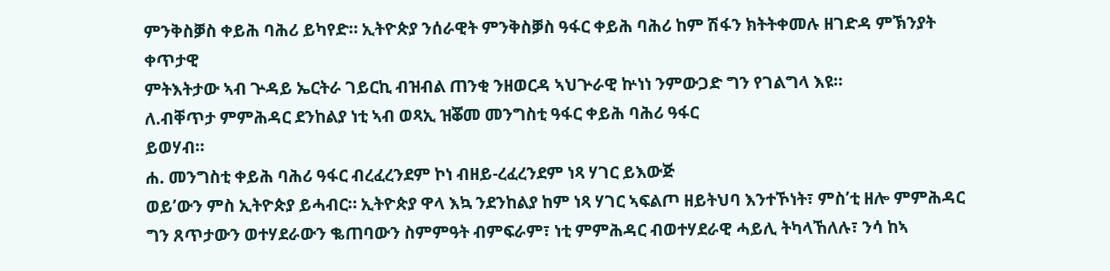ምንቅስቓስ ቀይሕ ባሕሪ ይካየድ። ኢትዮጵያ ንሰራዊት ምንቅስቓስ ዓፋር ቀይሕ ባሕሪ ከም ሽፋን ክትትቀመሉ ዘገድዳ ምኽንያት ቀጥታዊ
ምትእትታው ኣብ ጕዳይ ኤርትራ ገይርኪ ብዝብል ጠንቂ ንዘወርዳ ኣህጕራዊ ኵነነ ንምውጋድ ግን የገልግላ እዩ።
ለ.ብቐጥታ ምምሕዳር ደንከልያ ነቲ ኣብ ወጻኢ ዝቖመ መንግስቲ ዓፋር ቀይሕ ባሕሪ ዓፋር
ይወሃብ።
ሐ. መንግስቲ ቀይሕ ባሕሪ ዓፋር ብረፈረንደም ኮነ ብዘይ-ረፈረንደም ነጻ ሃገር ይእውጅ
ወይ’ውን ምስ ኢትዮጵያ ይሓብር። ኢትዮጵያ ዋላ እኳ ንደንከልያ ከም ነጻ ሃገር ኣፍልጦ ዘይትህባ እንተኾነት፣ ምስ’ቲ ዘሎ ምምሕዳር
ግን ጸጥታውን ወተሃደራውን ቈጠባውን ስምምዓት ብምፍራም፣ ነቲ ምምሕዳር ብወተሃደራዊ ሓይሊ ትካላኸለሉ፣ ንሳ ከኣ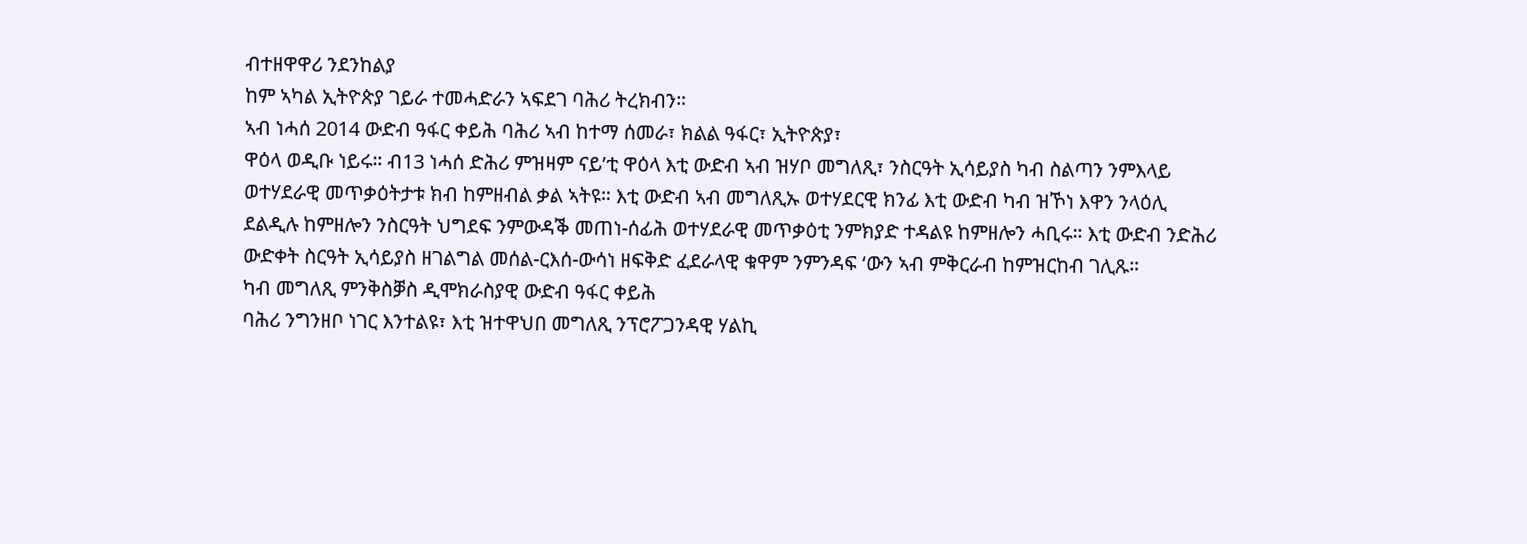ብተዘዋዋሪ ንደንከልያ
ከም ኣካል ኢትዮጵያ ገይራ ተመሓድራን ኣፍደገ ባሕሪ ትረክብን።
ኣብ ነሓሰ 2014 ውድብ ዓፋር ቀይሕ ባሕሪ ኣብ ከተማ ሰመራ፣ ክልል ዓፋር፣ ኢትዮጵያ፣
ዋዕላ ወዲቡ ነይሩ። ብ13 ነሓሰ ድሕሪ ምዝዛም ናይ’ቲ ዋዕላ እቲ ውድብ ኣብ ዝሃቦ መግለጺ፣ ንስርዓት ኢሳይያስ ካብ ስልጣን ንምእላይ
ወተሃደራዊ መጥቃዕትታቱ ክብ ከምዘብል ቃል ኣትዩ። እቲ ውድብ ኣብ መግለጺኡ ወተሃደርዊ ክንፊ እቲ ውድብ ካብ ዝኾነ እዋን ንላዕሊ
ደልዲሉ ከምዘሎን ንስርዓት ህግደፍ ንምውዳቕ መጠነ-ሰፊሕ ወተሃደራዊ መጥቃዕቲ ንምክያድ ተዳልዩ ከምዘሎን ሓቢሩ። እቲ ውድብ ንድሕሪ
ውድቀት ስርዓት ኢሳይያስ ዘገልግል መሰል-ርእሰ-ውሳነ ዘፍቅድ ፈደራላዊ ቁዋም ንምንዳፍ ‘ውን ኣብ ምቅርራብ ከምዝርከብ ገሊጹ።
ካብ መግለጺ ምንቅስቓስ ዲሞክራስያዊ ውድብ ዓፋር ቀይሕ
ባሕሪ ንግንዘቦ ነገር እንተልዩ፣ እቲ ዝተዋህበ መግለጺ ንፕሮፖጋንዳዊ ሃልኪ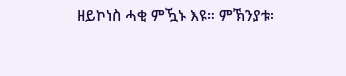ዘይኮነስ ሓቂ ምዃኑ እዩ። ምኽንያቱ፡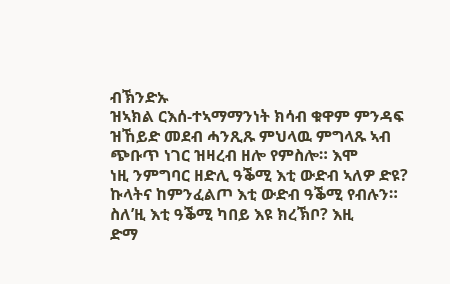ብኽንድኡ
ዝኣክል ርእሰ-ተኣማማንነት ክሳብ ቁዋም ምንዳፍ ዝኸይድ መደብ ሓንጺጹ ምህላዉ ምግላጹ ኣብ ጭቡጥ ነገር ዝዛረብ ዘሎ የምስሎ። እሞ
ነዚ ንምግባር ዘድሊ ዓቕሚ እቲ ውድብ ኣለዎ ድዩ?
ኩላትና ከምንፈልጦ እቲ ውድብ ዓቕሚ የብሉን። ስለ’ዚ እቲ ዓቕሚ ካበይ እዩ ክረኽቦ? እዚ
ድማ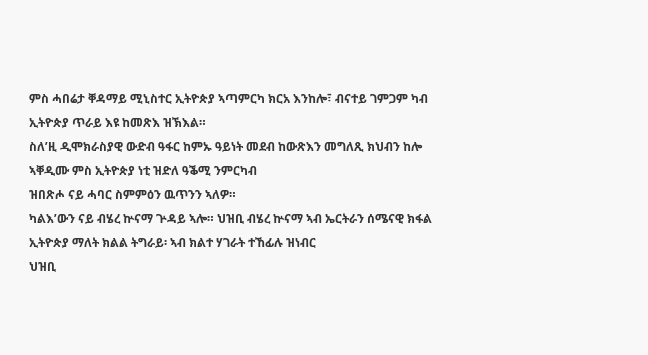ምስ ሓበሬታ ቐዳማይ ሚኒስተር ኢትዮጵያ ኣጣምርካ ክርአ እንከሎ፣ ብናተይ ገምጋም ካብ ኢትዮጵያ ጥራይ እዩ ከመጽእ ዝኽእል።
ስለ’ዚ ዲሞክራስያዊ ውድብ ዓፋር ከምኡ ዓይነት መደብ ከውጽእን መግለጺ ክህብን ከሎ ኣቐዲሙ ምስ ኢትዮጵያ ነቲ ዝድለ ዓቕሚ ንምርካብ
ዝበጽሖ ናይ ሓባር ስምምዕን ዉጥንን ኣለዎ።
ካልእ’ውን ናይ ብሄረ ኵናማ ጕዳይ ኣሎ። ህዝቢ ብሄረ ኵናማ ኣብ ኤርትራን ሰሜናዊ ክፋል
ኢትዮጵያ ማለት ክልል ትግራይ፡ ኣብ ክልተ ሃገራት ተኸፊሉ ዝነብር
ህዝቢ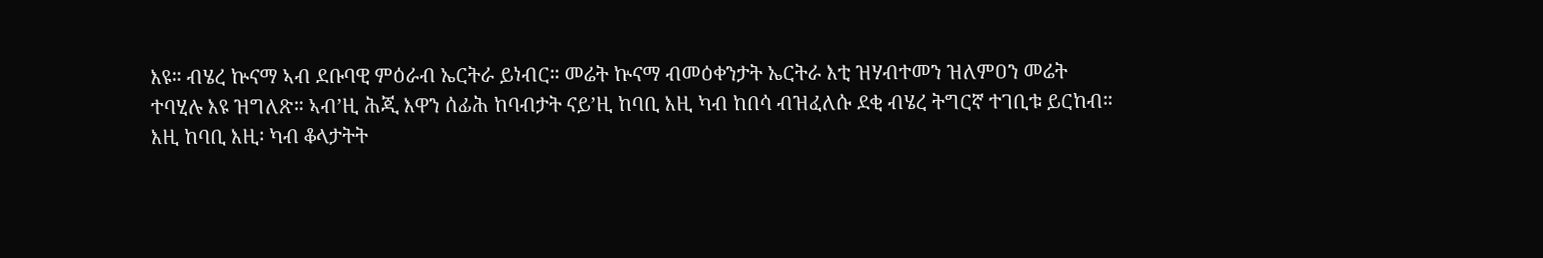እዩ። ብሄረ ኵናማ ኣብ ደቡባዊ ምዕራብ ኤርትራ ይነብር። መሬት ኵናማ ብመዕቀንታት ኤርትራ እቲ ዝሃብተመን ዝለምዐን መሬት
ተባሂሉ እዩ ዝግለጽ። ኣብ’ዚ ሕጂ እዋን ሰፊሕ ከባብታት ናይ’ዚ ከባቢ እዚ ካብ ከበሳ ብዝፈለሱ ደቂ ብሄረ ትግርኛ ተገቢቱ ይርከብ።
እዚ ከባቢ እዚ፡ ካብ ቆላታትት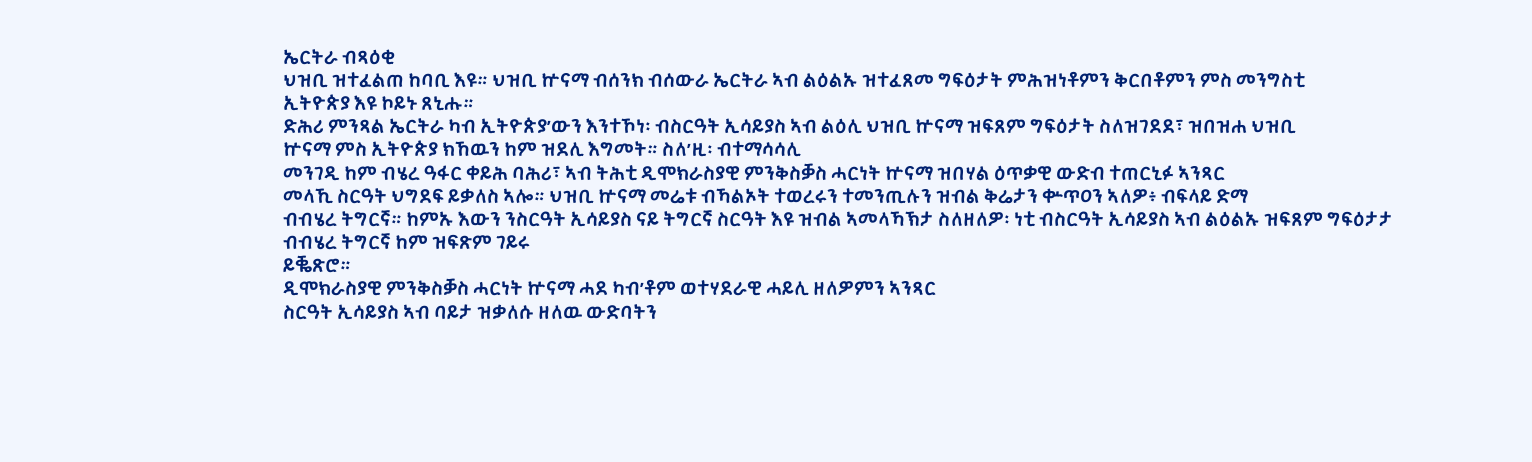ኤርትራ ብጻዕቂ
ህዝቢ ዝተፈልጠ ከባቢ እዩ። ህዝቢ ኵናማ ብሰንክ ብሰውራ ኤርትራ ኣብ ልዕልኡ ዝተፈጸመ ግፍዕታት ምሕዝነቶምን ቅርበቶምን ምስ መንግስቲ
ኢትዮጵያ እዩ ኮይኑ ጸኒሑ።
ድሕሪ ምንጻል ኤርትራ ካብ ኢትዮጵያ’ውን እንተኾነ፡ ብስርዓት ኢሳይያስ ኣብ ልዕሊ ህዝቢ ኵናማ ዝፍጸም ግፍዕታት ስለዝገደደ፣ ዝበዝሐ ህዝቢ
ኵናማ ምስ ኢትዮጵያ ክኸዉን ከም ዝደሊ እግመት። ስለ’ዚ፡ ብተማሳሳሊ
መንገዲ ከም ብሄረ ዓፋር ቀይሕ ባሕሪ፣ ኣብ ትሕቲ ዲሞክራስያዊ ምንቅስቓስ ሓርነት ኵናማ ዝበሃል ዕጥቃዊ ውድብ ተጠርኒፉ ኣንጻር
መላኺ ስርዓት ህግደፍ ይቃለስ ኣሎ። ህዝቢ ኵናማ መሬቱ ብኻልኦት ተወረሩን ተመንጢሉን ዝብል ቅሬታን ቍጥዐን ኣለዎ፥ ብፍላይ ድማ
ብብሄረ ትግርኛ። ከምኡ እውን ንስርዓት ኢሳይያስ ናይ ትግርኛ ስርዓት እዩ ዝብል ኣመላኻኽታ ስለዘለዎ፡ ነቲ ብስርዓት ኢሳይያስ ኣብ ልዕልኡ ዝፍጸም ግፍዕታታ ብብሄረ ትግርኛ ከም ዝፍጽም ገይሩ
ይቘጽሮ።
ዲሞክራስያዊ ምንቅስቓስ ሓርነት ኵናማ ሓደ ካብ’ቶም ወተሃደራዊ ሓይሊ ዘለዎምን ኣንጻር
ስርዓት ኢሳይያስ ኣብ ባይታ ዝቃለሱ ዘለዉ ውድባትን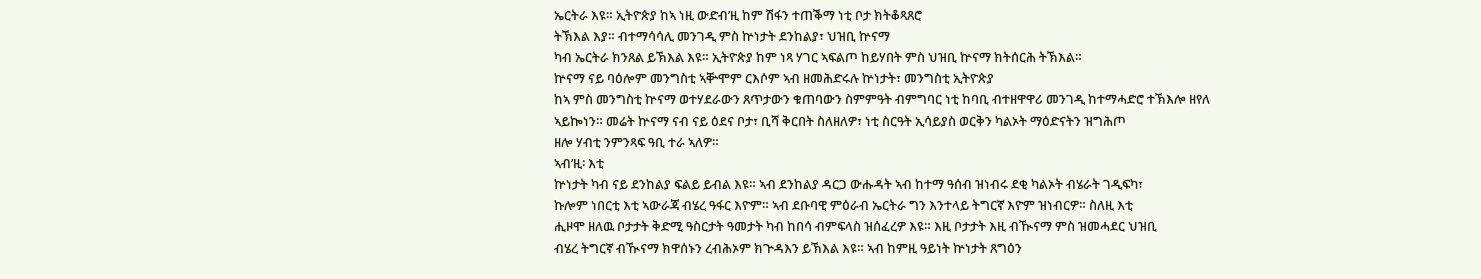ኤርትራ እዩ። ኢትዮጵያ ከኣ ነዚ ውድብ’ዚ ከም ሽፋን ተጠቕማ ነቲ ቦታ ክትቆጻጸሮ
ትኽእል እያ። ብተማሳሳሊ መንገዲ ምስ ኵነታት ደንከልያ፣ ህዝቢ ኵናማ
ካብ ኤርትራ ክንጸል ይኽእል እዩ። ኢትዮጵያ ከም ነጻ ሃገር ኣፍልጦ ከይሃበት ምስ ህዝቢ ኵናማ ክትሰርሕ ትኽእል።
ኵናማ ናይ ባዕሎም መንግስቲ ኣቝሞም ርእሶም ኣብ ዘመሕድሩሉ ኵነታት፣ መንግስቲ ኢትዮጵያ
ከኣ ምስ መንግስቲ ኵናማ ወተሃደራውን ጸጥታውን ቁጠባውን ስምምዓት ብምግባር ነቲ ከባቢ ብተዘዋዋሪ መንገዲ ከተማሓድሮ ተኽእሎ ዘየለ
ኣይኰነን። መሬት ኵናማ ናብ ናይ ዕደና ቦታ፣ ቢሻ ቅርበት ስለዘለዎ፣ ነቲ ስርዓት ኢሳይያስ ወርቅን ካልኦት ማዕድናትን ዝግሕጦ
ዘሎ ሃብቲ ንምንጻፍ ዓቢ ተራ ኣለዎ።
ኣብ’ዚ፡ እቲ
ኵነታት ካብ ናይ ደንከልያ ፍልይ ይብል እዩ። ኣብ ደንከልያ ዳርጋ ውሑዳት ኣብ ከተማ ዓሰብ ዝነብሩ ደቂ ካልኦት ብሄራት ገዲፍካ፣
ኩሎም ነበርቲ እቲ ኣውራጃ ብሄረ ዓፋር እዮም። ኣብ ደቡባዊ ምዕራብ ኤርትራ ግን እንተላይ ትግርኛ እዮም ዝነብርዎ። ስለዚ እቲ
ሒዞሞ ዘለዉ ቦታታት ቅድሚ ዓስርታት ዓመታት ካብ ከበሳ ብምፍላስ ዝሰፈረዎ እዩ። እዚ ቦታታት እዚ ብዂናማ ምስ ዝመሓደር ህዝቢ
ብሄረ ትግርኛ ብዂናማ ክዋሰኑን ረብሕኦም ክጕዳእን ይኽእል እዩ። ኣብ ከምዚ ዓይነት ኵነታት ጸግዕን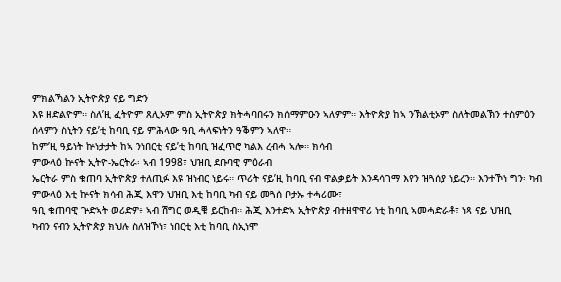ምክልኻልን ኢትዮጵያ ናይ ግድን
እዩ ዘድልዮም። ስለ’ዚ ፈትዮም ጸሊኦም ምስ ኢትዮጵያ ክትሓባበሩን ክሰማምዑን ኣለዎም። እትዮጵያ ከኣ ንኽልቲኦም ስለትመልኽን ተስምዕን
ሰላምን ስኒትን ናይ’ቲ ከባቢ ናይ ምሕላው ዓቢ ሓላፍነትን ዓቕምን ኣለዋ።
ከም’ዚ ዓይነት ኵነታታት ከኣ ንነበርቲ ናይ’ቲ ከባቢ ዝፈጥሮ ካልእ ረብሓ ኣሎ። ክሳብ
ምውላዕ ኵናት ኢትዮ-ኤርትራ፡ ኣብ 1998፣ ህዝቢ ደቡባዊ ምዕራብ
ኤርትራ ምስ ቁጠባ ኢትዮጵያ ተለጢፉ እዩ ዝነብር ነይሩ። ጥሪት ናይ’ዚ ከባቢ ናብ ዋልቃይት እንዳሳገማ እየን ዝጓሰያ ነይረን። እንተኾነ ግን፡ ካብ ምውላዕ እቲ ኵናት ክሳብ ሕጂ እዋን ህዝቢ እቲ ከባቢ ካብ ናይ መጓሰ ቦታኡ ተሓሪሙ፣
ዓቢ ቁጠባዊ ጕድኣት ወሪድዎ፥ ኣብ ሽግር ወዲቑ ይርከብ። ሕጂ እንተድኣ ኢትዮጵያ ብተዘዋዋሪ ነቲ ከባቢ ኣመሓድራቶ፣ ነጻ ናይ ህዝቢ
ካብን ናብን ኢትዮጵያ ክህሉ ስለዝኾነ፣ ነበርቲ እቲ ከባቢ ስኢነሞ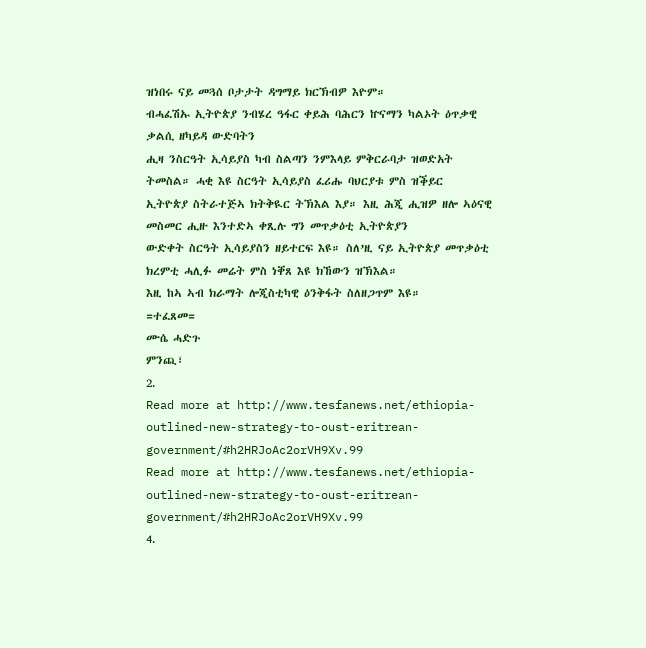ዝነበሩ ናይ መጓሰ ቦታታት ዳግማይ ክርኽብዎ እዮም።
ብሓፈሽኡ ኢትዮጵያ ንብሄረ ዓፋር ቀይሕ ባሕርን ኵናማን ካልኦት ዕጥቃዊ ቃልሲ ዘካይዳ ውድባትን
ሒዛ ንስርዓት ኢሳይያስ ካብ ስልጣን ንምእላይ ምቅርራባታ ዝወድአት ትመስል። ሓቂ እዩ ስርዓት ኢሳይያስ ፈሪሑ ባህርያቱ ምስ ዝቕይር
ኢትዮጵያ ስትራተጅኣ ክትቅዪር ትኽእል እያ። እዚ ሕጂ ሒዝዎ ዘሎ ኣዕናዊ መስመር ሒዙ እንተድኣ ቀጺሉ ግን መጥቃዕቲ ኢትዮጵያን
ውድቀት ስርዓት ኢሳይያስን ዘይተርፍ እዩ። ስለ’ዚ ናይ ኢትዮጵያ መጥቃዕቲ ክረምቲ ሓሊፉ መሬት ምስ ነቐጸ እዩ ክኸውን ዝኽእል።
እዚ ከኣ ኣብ ክራማት ሎጂስቲካዊ ዕንቅፋት ስለዘጋጥም እዩ።
=ተፈጸመ=
ሙሴ ሓድጉ
ምንጪ፣
2.
Read more at http://www.tesfanews.net/ethiopia-outlined-new-strategy-to-oust-eritrean-government/#h2HRJoAc2orVH9Xv.99
Read more at http://www.tesfanews.net/ethiopia-outlined-new-strategy-to-oust-eritrean-government/#h2HRJoAc2orVH9Xv.99
4.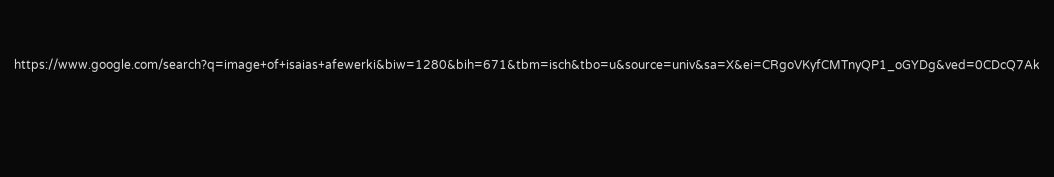https://www.google.com/search?q=image+of+isaias+afewerki&biw=1280&bih=671&tbm=isch&tbo=u&source=univ&sa=X&ei=CRgoVKyfCMTnyQP1_oGYDg&ved=0CDcQ7Ak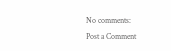No comments:
Post a Comment